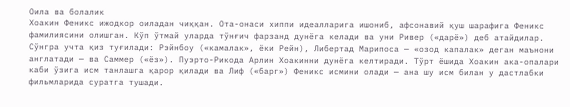Оила ва болалик
Хоакин Феникс ижодкор оиладан чиққан. Ота-онаси хиппи идеалларига ишониб, афсонавий қуш шарафига Феникс фамилиясини олишган. Кўп ўтмай уларда тўнғич фарзанд дунёга келади ва уни Ривер («дарё») деб атайдилар. Сўнгра учта қиз туғилади: Рэйнбоу («камалак», ёки Рейн), Либертад Марипоса — «озод капалак» деган маънони англатади — ва Саммер («ёз»). Пуэрто-Рикода Арлин Хоакинни дунёга келтиради. Тўрт ёшида Хоакин ака-опалари каби ўзига исм танлашга қарор қилади ва Лиф («барг») Феникс исмини олади — ана шу исм билан у дастлабки фильмларида суратга тушади.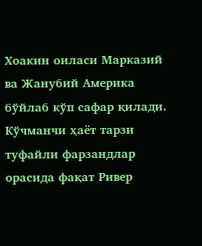Хоакин оиласи Марказий ва Жанубий Америка бўйлаб кўп сафар қилади. Кўчманчи ҳаёт тарзи туфайли фарзандлар орасида фақат Ривер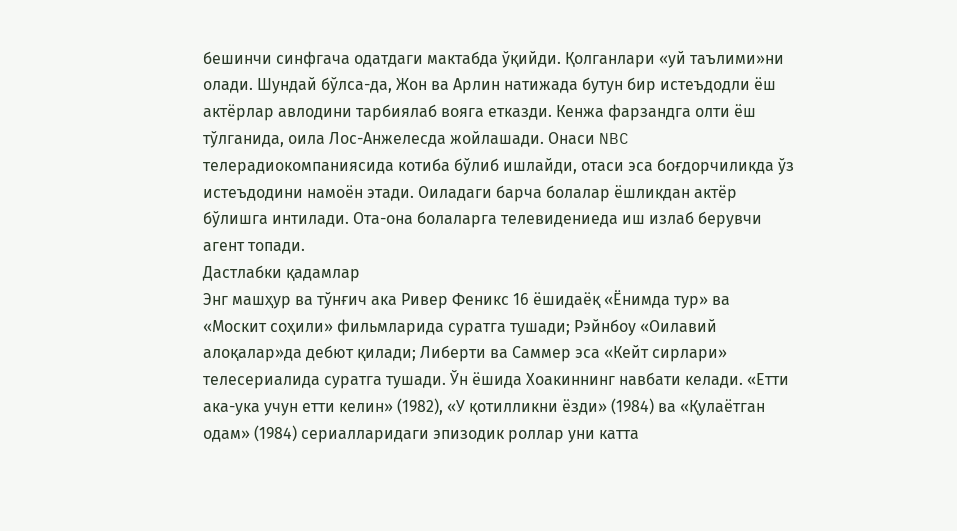бешинчи синфгача одатдаги мактабда ўқийди. Қолганлари «уй таълими»ни олади. Шундай бўлса-да, Жон ва Арлин натижада бутун бир истеъдодли ёш актёрлар авлодини тарбиялаб вояга етказди. Кенжа фарзандга олти ёш тўлганида, оила Лос-Анжелесда жойлашади. Онаси NBC телерадиокомпаниясида котиба бўлиб ишлайди, отаси эса боғдорчиликда ўз истеъдодини намоён этади. Оиладаги барча болалар ёшликдан актёр бўлишга интилади. Ота-она болаларга телевидениеда иш излаб берувчи агент топади.
Дастлабки қадамлар
Энг машҳур ва тўнғич ака Ривер Феникс 16 ёшидаёқ «Ёнимда тур» ва «Москит соҳили» фильмларида суратга тушади; Рэйнбоу «Оилавий алоқалар»да дебют қилади; Либерти ва Саммер эса «Кейт сирлари» телесериалида суратга тушади. Ўн ёшида Хоакиннинг навбати келади. «Етти ака-ука учун етти келин» (1982), «У қотилликни ёзди» (1984) ва «Қулаётган одам» (1984) сериалларидаги эпизодик роллар уни катта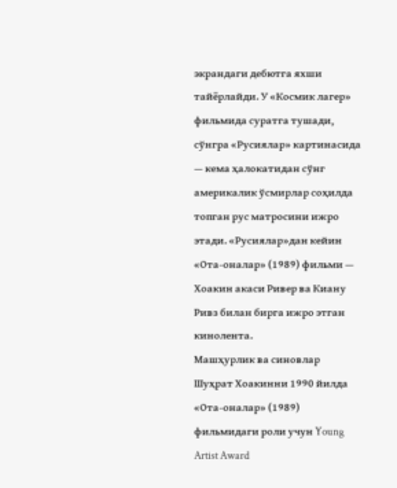экрандаги дебютга яхши тайёрлайди. У «Космик лагер» фильмида суратга тушади, сўнгра «Русиялар» картинасида — кема ҳалокатидан сўнг америкалик ўсмирлар соҳилда топган рус матросини ижро этади. «Русиялар»дан кейин «Ота-оналар» (1989) фильми — Хоакин акаси Ривер ва Киану Ривз билан бирга ижро этган кинолента.
Машҳурлик ва синовлар
Шуҳрат Хоакинни 1990 йилда «Ота-оналар» (1989) фильмидаги роли учун Young Artist Award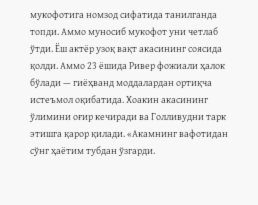мукофотига номзод сифатида танилганда топди. Аммо муносиб мукофот уни четлаб ўтди. Ёш актёр узоқ вақт акасининг соясида қолди. Аммо 23 ёшида Ривер фожиали ҳалок бўлади — гиёҳванд моддалардан ортиқча истеъмол оқибатида. Хоакин акасининг ўлимини оғир кечиради ва Голливудни тарк этишга қарор қилади. «Акамнинг вафотидан сўнг ҳаётим тубдан ўзгарди.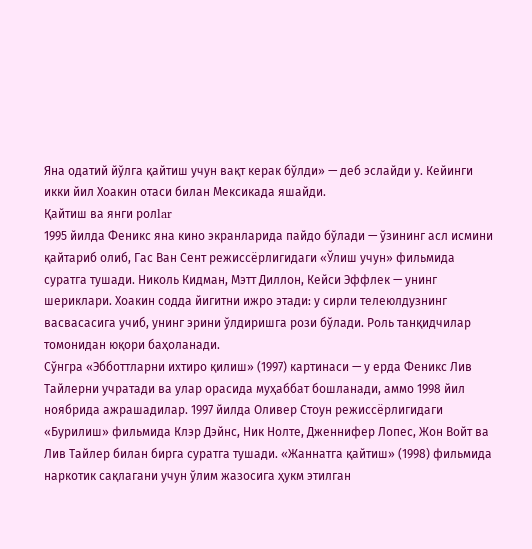Яна одатий йўлга қайтиш учун вақт керак бўлди» — деб эслайди у. Кейинги икки йил Хоакин отаси билан Мексикада яшайди.
Қайтиш ва янги ролlar
1995 йилда Феникс яна кино экранларида пайдо бўлади — ўзининг асл исмини қайтариб олиб, Гас Ван Сент режиссёрлигидаги «Ўлиш учун» фильмида суратга тушади. Николь Кидман, Мэтт Диллон, Кейси Эффлек — унинг шериклари. Хоакин содда йигитни ижро этади: у сирли телеюлдузнинг васвасасига учиб, унинг эрини ўлдиришга рози бўлади. Роль танқидчилар томонидан юқори баҳоланади.
Сўнгра «Эбботтларни ихтиро қилиш» (1997) картинаси — у ерда Феникс Лив Тайлерни учратади ва улар орасида муҳаббат бошланади, аммо 1998 йил ноябрида ажрашадилар. 1997 йилда Оливер Стоун режиссёрлигидаги «Бурилиш» фильмида Клэр Дэйнс, Ник Нолте, Дженнифер Лопес, Жон Войт ва Лив Тайлер билан бирга суратга тушади. «Жаннатга қайтиш» (1998) фильмида наркотик сақлагани учун ўлим жазосига ҳукм этилган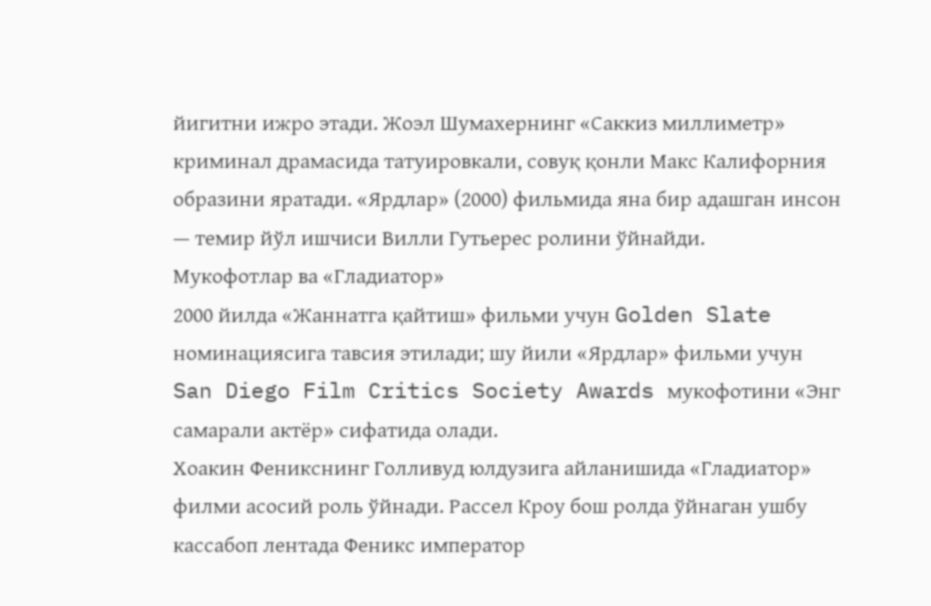йигитни ижро этади. Жоэл Шумахернинг «Саккиз миллиметр» криминал драмасида татуировкали, совуқ қонли Макс Калифорния образини яратади. «Ярдлар» (2000) фильмида яна бир адашган инсон — темир йўл ишчиси Вилли Гутьерес ролини ўйнайди.
Мукофотлар ва «Гладиатор»
2000 йилда «Жаннатга қайтиш» фильми учун Golden Slate номинациясига тавсия этилади; шу йили «Ярдлар» фильми учун San Diego Film Critics Society Awards мукофотини «Энг самарали актёр» сифатида олади.
Хоакин Феникснинг Голливуд юлдузига айланишида «Гладиатор» филми асосий роль ўйнади. Рассел Кроу бош ролда ўйнаган ушбу кассабоп лентада Феникс император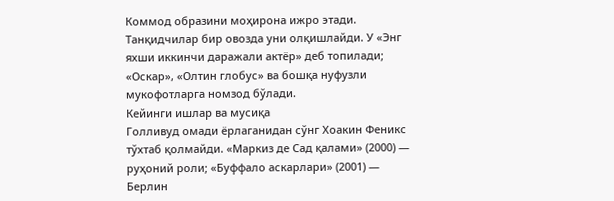Коммод образини моҳирона ижро этади. Танқидчилар бир овозда уни олқишлайди. У «Энг яхши иккинчи даражали актёр» деб топилади; «Оскар», «Олтин глобус» ва бошқа нуфузли мукофотларга номзод бўлади.
Кейинги ишлар ва мусиқа
Голливуд омади ёрлаганидан сўнг Хоакин Феникс тўхтаб қолмайди. «Маркиз де Сад қалами» (2000) — руҳоний роли; «Буффало аскарлари» (2001) — Берлин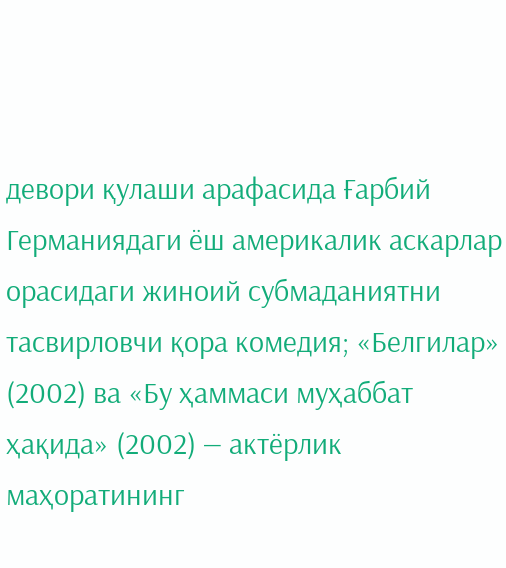девори қулаши арафасида Ғарбий Германиядаги ёш америкалик аскарлар орасидаги жиноий субмаданиятни тасвирловчи қора комедия; «Белгилар» (2002) ва «Бу ҳаммаси муҳаббат ҳақида» (2002) — актёрлик маҳоратининг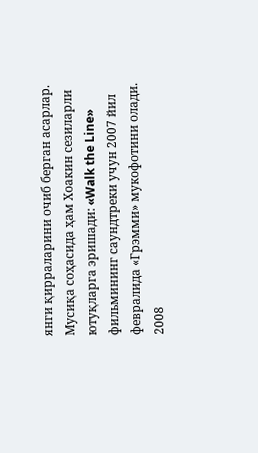янги қирраларини очиб берган асарлар.
Мусиқа соҳасида ҳам Хоакин сезиларли ютуқларга эришади: «Walk the Line» фильмининг саундтреки учун 2007 йил февралида «Грэмми» мукофотини олади.
2008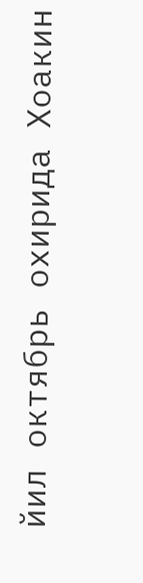йил октябрь охирида Хоакин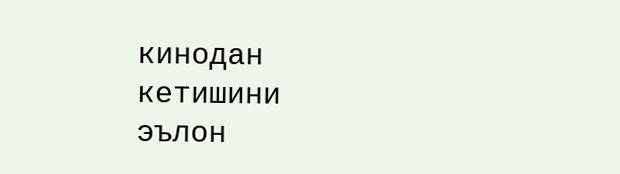кинодан кетишини эълон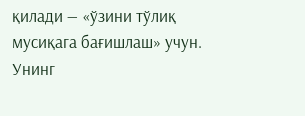қилади — «ўзини тўлиқ мусиқага бағишлаш» учун. Унинг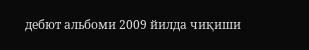дебют альбоми 2009 йилда чиқиши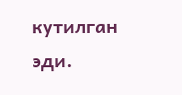кутилган эди.